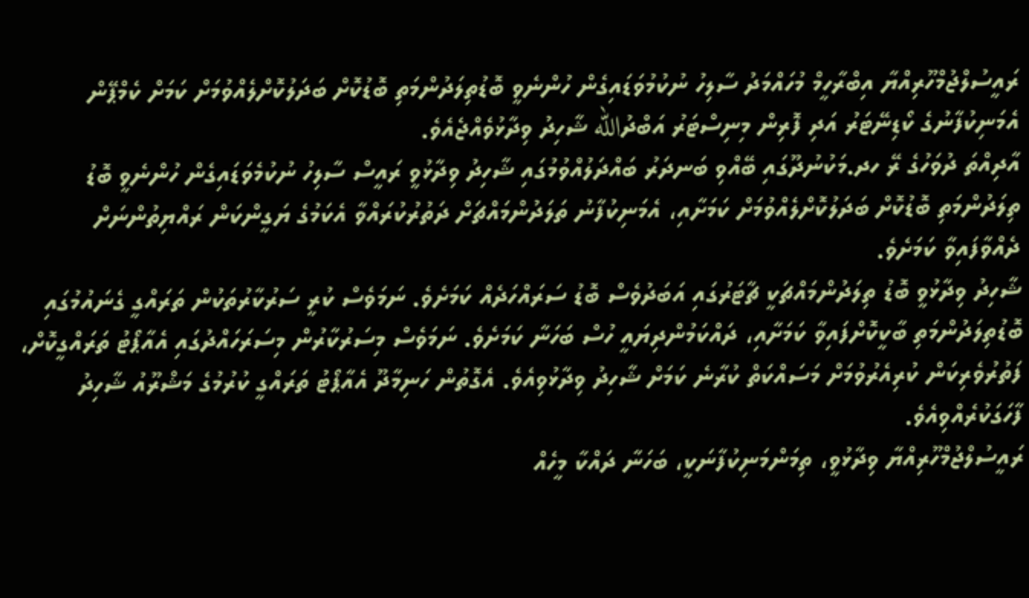ރައީސުލްޖުމްހޫރިއްޔާ އިބްރާހީމް މުހައްމަދު ސާލިހު ނުކުމުވަޑައިގެން ހުންނެވީ ބޮޑުތިލަދުންމަތި ބޮޑުކޮށް ބަދަލުކޮށްލެއްވުމަށް ކަމަށް ކެމްޕޭން އެމަނިކުފާނުގެ ކޯޑިނޭޓަރު އަދި ފޮރިން މިނިސްޓަރު އަބްދުالله ޝާހިދު ވިދާޅުވެއްޖެއެވެ.
އާދިއްތަ ދުވަހުގެ ރޭ ހދ.މަކުނުދޫގައި ބޭއްވި ބަނދަރު ބައްދަލުއްވުމުގައި ޝާހިދު ވިދާޅުވީ ރައީސް ސާލިހު ނުކުމެވަޑައިގެން ހުންނެވީ ބޮޑު ތިލަދުންމަތި ބޮޑުކޮށް ބަދަލުކޮށްލެއްވުމަށް ކަމަށާއި، އެމަނިކުފާނު ތަލަދުންމައްޗަށް ދަތުރުކުރައްވާ އެކަމުގެ ޔަގީންކަން ރައްޔިތުންނަށް ދެއްވާފައިވާ ކަމަށެވެ.
ޝާހިދު ވިދާޅުވީ ބޮޑު ތިލަދުންމައްޗަކީ ޗާޓަރުގައި އަބަދުވެސް ބޮޑު ސަރައްހަދެއް ކަމަށެވެ. ނަމަވެސް ކުރީ ސަރުކާރުތަކުން ތަރައްގީ ގެނައުމުގައި ބޮޑުތިލަދުންމަތި ބާކީކޮށްފައިވާ ކަމަށާއި، ދައްކަމުންދިޔައީ ހުސް ބަހަނާ ކަމަށެވެ. ނަމަވެސް މިސަރުކާރުން މިސަރަހައްދުގައި އެއާޕޯޓު ތަރައްގީކޮށް، ފަތުރުވެރިކަން ކުރިއެރުވުމަށް މަސައްކަތް ކުރާނެ ކަމަށް ޝާހިދު ވިދާޅުވިއެވެ. އެގޮތުން ހަނިމާދޫ އެއާޕޯޓު ތަރައްގީ ކުރުމުގެ މަޝްރޫއު ޝާހިދު ފާހަގަކުރެއްވިއެވެ.
ރައީސުލްޖުމްހޫރިއްޔާ ވިދާޅުވީ، ތިމަންމަނިކުފާނަކީ، ބަހަނާ ދައްކާ މީހެއް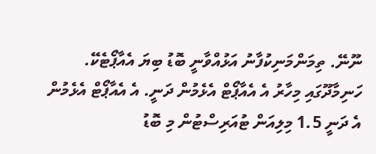ނޫނޭ. ތިމަންމަނިކުފާނު އަޅުއްވާނީ ބޮޑު ބިޔަ އެއާޕޯޓެކޭ. ހަނިމާދޫގައި މިހާރު އެ އެއާޕޯޓް އެޅެމުން ދަނީ. އެ އެއާޕޯޓް އެޅެމުން އެ ދަނީ 1.5 މިލިއަން ޓުއަރިސްޓުން މި ބޮޑު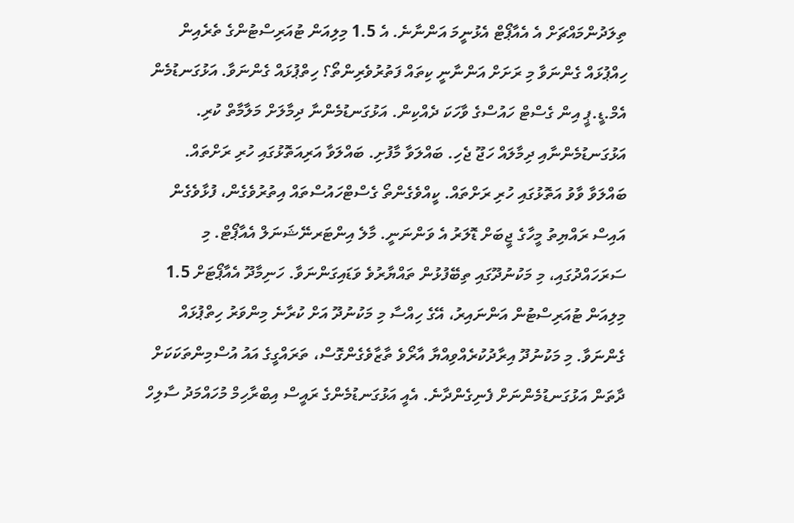ތިލަދުންމައްޗަށް އެ އެއާޕޯޓް އެޅުނީމަ އަންނާނެ. އެ 1.5 މިލިއަން ޓުއަރިސްޓުންގެ ތެރެއިން ހިއްޕުޅައް ގެންނަވާ މި ރަށަށް އަންނާނީ ކިތައް ފަތުރުވެރިންތޯ؟ ހިތްޕުޅައް ގެންނަވާ. އަޅުގަނޑުމެން އެމް.ޑީ.ޕީ އިން ގެސްޓް ހައުސްގެ ވާހަކަ ދެއްކިން. އަޅުގަނޑުމެންނާ ދިމާލަށް މަލާމާތް ކުރި. އަޅުގަނޑުމެންނާއި ދިމާލައް ހަޖޫ ޖެހި. ބައްލަވާ މާފުށި. ބައްލަވާ އަރިއަތޮޅުގައި ހުރި ރަށްތައް. ބައްލަވާ ވާވު އަތޮޅުގައި ހުރި ރަށްތައް. ކީއްވެގެންތޯ ގެސްޓްހައުސްތައް އިތުރުވެގެން، ފުޅާވެގެން އައިސް ރައްޔިތު މީހާގެ ޖީބަށް ޑޮލަރު އެ ވަންނަނީ. މާލެ އިންޓަރނޭޝަނަލް އެއާޕޯޓް. މި ސަރަހައްދުގައި، މި މަކުނުދޫގައި ތިބޭފުޅުން ތައްޔާރުވެ ވަޑައިގަންނަވާ. ހަނިމާދޫ އެއާޕޯޓަށް 1.5 މިލިއަން ޓުއަރިސްޓުން އަންނައިރު، އޭގެ ހިއްސާ މި މަކުނުދޫ އަށް ކުރާނެ މިންވަރު ހިތްޕުޅައް ގެންނަވާ. މި މަކުނުދޫ އިރާދުކުރެއްވިއްޔާ އާރޯވެ ތާޒާވެގެންގޮސް، ތަރައްގީގެ އައު އުސްމިންތަކަކަށް ދާތަން އަޅުގަނޑުމެންނަށް ފެނިގެންދާނެ. އެއީ އަޅުގަނޑުމެންގެ ރައީސް އިބްރާހިމް މުހައްމަދު ސާލިހް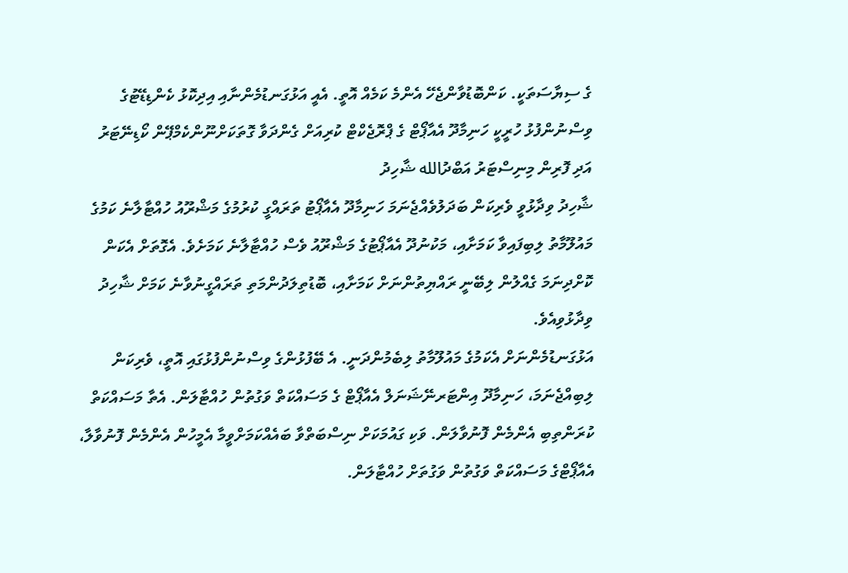ގެ ސިޔާސަތަކީ. ކަންބޮޑުވާންޖެހޭ އެންމެ ކަމެއް އޮތީ. އެއީ އަޅުގަނޑުމެންނާއި އިދިކޮޅު ކެންޑިޑޭޓުގެ ވިސްނުންފުޅު ހުރީކީ ހަނިމާދޫ އެއާޕޯޓް ގެ ޕްރޮޖެކްޓް ކުރިއަށް ގެންދަވާ ގޮތަކަށްނޫންކެމްޕޭން ކޯޑިނޭޓަރު އަދި ފޮރިން މިނިސްޓަރު އަބްދުالله ޝާހިދު
ޝާހިދު ވިދާޅުވީ ވެރިކަން ބަދަލުވެއްޖެނަމަ ހަނިމާދޫ އެއާޕޯޓު ތަރައްގީ ކުރުމުގެ މަޝްރޫއު ހުއްޓާލާނެ ކަމުގެ މައުލޫމާތު ލިބިފައިވާ ކަމަށާއި، މަކުނުދޫ އެއާޕޯޓުގެ މަޝްރޫއު ވެސް ހުއްޓާލާނެ ކަމަށެވެ. އެގޮތަށް އެކަން ކޮށްދިނަމަ ގެއްލުން ލިބޭނީ ރައްޔިތުންނަށް ކަމަށާއި، ބޮޑުތިލަދުންމަތި ތަރައްގީނުވާނެ ކަމަށް ޝާހިދު ވިދާޅުވިއެވެ.
އަޅުގަނޑުމެންނަށް އެކަމުގެ މައުލޫމާތު ލިބެމުންދަނީ. އެ ބޭފުޅުންގެ ވިސްނުންފުޅުގައި އޮތީ، ވެރިކަން ލިބިއްޖެނަމަ، ހަނިމާދޫ އިންޓަރނޭޝަނަލް އެއާޕޯޓް ގެ މަސައްކަތް ވަގުތުން ހުއްޓާލަން. އެތާ މަސައްކަތް ކުރަންތިބި އެންމެން ފޮނުވާލަން. ވަކި ގައުމަކަށް ނިސްބަތްވާ ބައެއްކަމަށްވީމާ އެމީހުން އެންމެން ފޮނުވާލާ، އެއާޕޯޓްގެ މަސައްކަތް ވަގުތުން ވަގުތަށް ހުއްޓާލަން.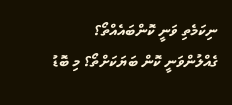ނިކަމެތި ވަނީ ކޮންބައެއްތޯ؟ ގެއްލުންވަނީ ކޮން ބަޔަކަށްތޯ؟ މި ބޮޑު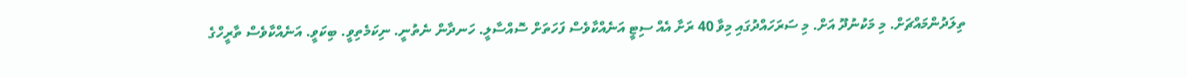ތިލަދުންމައްޗަށް. މި މަކުނުދޫ އަށް. މި ސަރަހައްދުގައި މިވާ 40 ރަށާ އެއް ސިޓީ އަނެއްކާވެސް ފަހަތަށް ސޮއްސާލީ. ހަނދާން ނެތުނީ. ނިކަމެތިވީ. ބިކަވީ. އަނެއްކާވެސް ތާރީހްގެ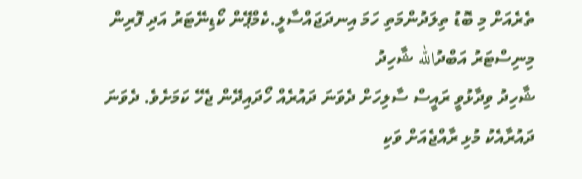ތެރެއަށް މި ބޮޑު ތިލަދުންމަތި ހަމަ އިނދަޖައްސާލީ.ކެމްޕޭން ކޯޑިނޭޓަރު އަދި ފޮރިން މިނިސްޓަރު އަބްދުالله ޝާހިދު
ޝާހިދު ވިދާޅުވީ ރައީސް ސާލިހަށް ދެވަނަ ދައުރެއް ހޯދައިދޭން ޖެހޭ ކަމަށެވެ. ދެވަނަ ދައުރާއެކު މުޅި ރާއްޖެއަށް ވަކި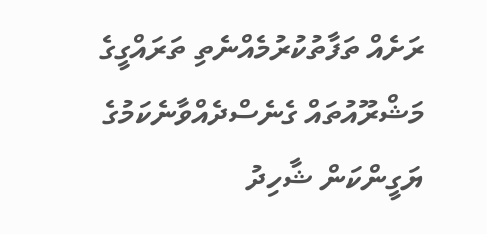ރަށެއް ތަފާތުކުރުމެއްނެތި ތަރައްގީގެ މަޝްރޫއުތައް ގެނެސްދެއްވާނެކަމުގެ ޔަގީންކަން ޝާހިދު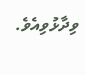ވިދާޅުވިއެވެ.